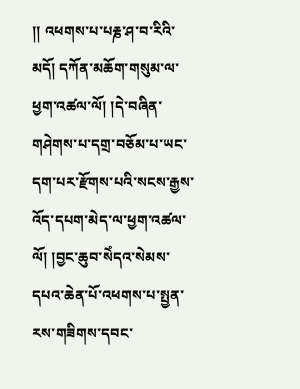།། འཕགས་པ་པརྞ་ཤ་བ་རིའི་མདོ། དཀོན་མཆོག་གསུམ་ལ་ཕྱག་འཚལ་ལོ། །དེ་བཞིན་གཤེགས་པ་དགྲ་བཅོམ་པ་ཡང་དག་པར་རྫོགས་པའི་སངས་རྒྱས་འོད་དཔག་མེད་ལ་ཕྱག་འཚལ་ལོ། །བྱང་ཆུབ་སེཾདའ་སེམས་དཔའ་ཆེན་པོ་འཕགས་པ་སྤྱན་རས་གཟིགས་དབང་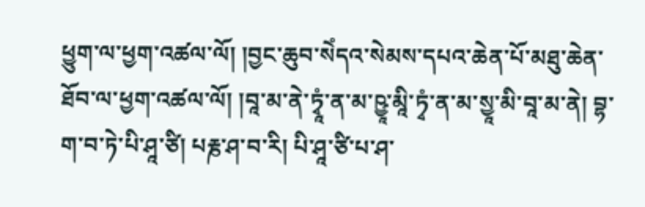ཕྱུག་ལ་ཕྱག་འཚལ་ལོ། །བྱང་ཆུབ་སེཾདའ་སེམས་དཔའ་ཆེན་པོ་མཐུ་ཆེན་ཐོབ་ལ་ཕྱག་འཚལ་ལོ། །བཱ་མ་ནེ་ཏྭཱཾ་ན་མ་ཥྱཱ་མཱི་ཏྭཾ་ན་མ་སྱཱ་མི་བཱ་མ་ནེ། བྷ་ག་བ་ཏེ་པི་ཤཱ་ཙི། པརྞ་ཤ་བ་རི། པི་ཤཱ་ཙི་པ་ཤ་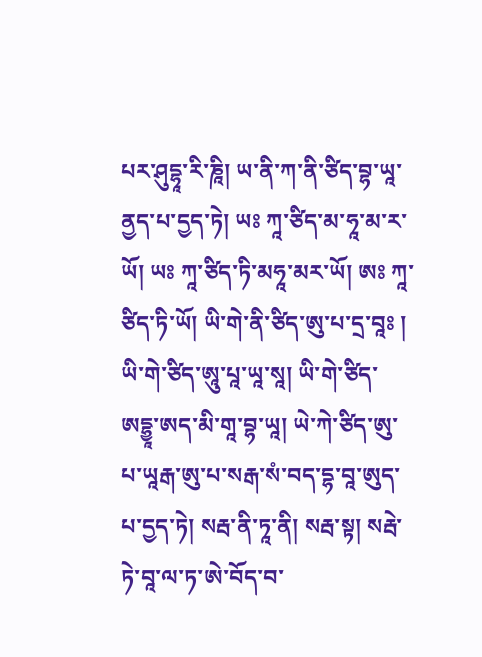པར་ཤུདྷཱ་རི་ཎཱི། ཡ་ནི་ཀ་ནི་ཙིད་བྷ་ཡཱ་ནྱད་པ་དྱད་ཏེ། ཡཿ ཀཱ་ཙིད་མ་ཧཱ་མ་ར་ཡོ། ཡཿ ཀཱ་ཙིད་ཏི་མཧཱ་མར་ཡོ། ཨཿ ཀཱ་ཙིད་ཏི་ཡོ། ཡི་གེ་ནི་ཙིད་ཨུ་པ་དྲ་བཱཿ ། ཡི་གེ་ཙིད་ཨཱུ་པཱ་ཡཱ་སཱ། ཡི་གེ་ཙིད་ཨདྷྱཱ་ཨད་མི་གཱ་བྷ་ཡཱ། ཡེ་ཀེ་ཙིད་ཨུ་པ་ཡཱརྒ་ཨུ་པ་སརྒ་སཾ་བད་དྷ་བཱ་ཨུད་པ་དྱད་ཏེ། སརྦ་ནི་ཏཱ་ནི། སརྦ་སྟ། སརྦེ་ཏེ་བཱ་ལ་ཏ་ཨེ་བོད་བ་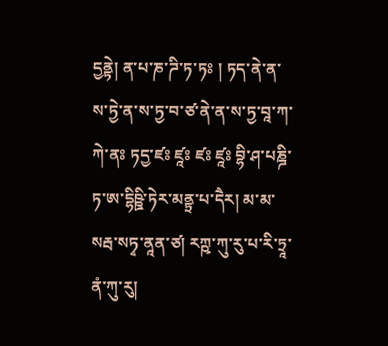དྱནྟེ། ན་པ་ཎ་ཌི་ཏ་ཏཿ ། ཏད་ནེ་ན་ས་ཏྱེ་ན་ས་ཏྱ་བ་ཙ་ནེ་ན་ས་ཏྱ་བཱ་ཀ་ཀེ་ནཿ ཏདྱ་ཛཿ ཛཱཿ ཛཿ ཛཱཿ བྷི་ཤ་པཎྜི་ཏ་ཨ་དྷིཥྛི་ཏེར་མནྟྲ་པ་དཻར། མ་མ་སརྦ་སཏྭ་ནཱན་ཙ། རཀྵ་ཀུ་རུ་པ་རི་ཏྲཱ་ནཾ་ཀུ་རུ།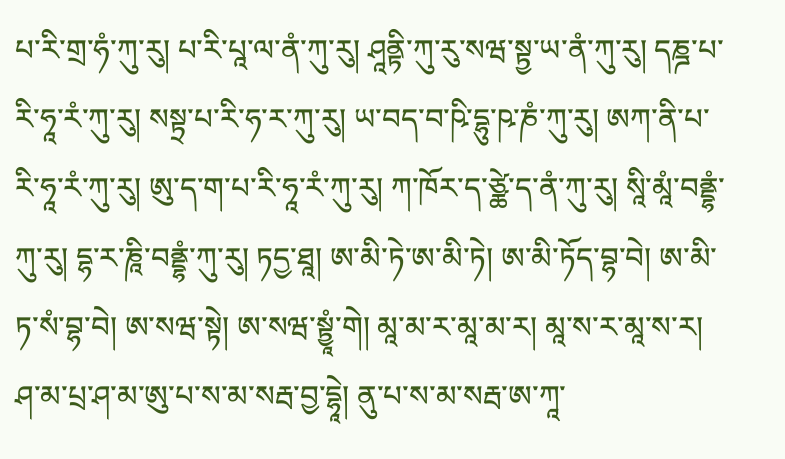པ་རི་གྲ་ཧཾ་ཀུ་རུ། པ་རི་པཱ་ལ་ནཾ་ཀུ་རུ། ཤཱནྟི་ཀུ་རུ་སཝ་སྟྱ་ཡ་ནཾ་ཀུ་རུ། དཎྜ་པ་རི་ཧཱ་རཾ་ཀུ་རུ། སསྟྲ་པ་རི་ཧ་ར་ཀུ་རུ། ཡ་བད་བ་ཥི་དྷུ་ཥ་ཎཾ་ཀུ་རུ། ཨཀ་ནི་པ་རི་ཧཱ་རཾ་ཀུ་རུ། ཨུ་ད་ག་པ་རི་ཧཱ་རཾ་ཀུ་རུ། ཀ་ཁོར་ད་ཙྪེ་ད་ནཾ་ཀུ་རུ། སཱི་མཱཾ་བནྡྷཾ་ཀུ་རུ། དྷ་ར་ཎཱི་བནྡྷཾ་ཀུ་རུ། ཏདྱ་ཐཱ། ཨ་མི་ཏེ་ཨ་མི་ཏེ། ཨ་མི་ཏོད་བྷ་བེ། ཨ་མི་ཏ་སཾ་བྷ་བེ། ཨ་སཝ་སྟེ། ཨ་སཝ་སྟྱཱཾ་གེ། མཱ་མ་ར་མཱ་མ་ར། མཱ་ས་ར་མཱ་ས་ར། ཤ་མ་པྲ་ཤ་མ་ཨུ་པ་ས་མ་སརྦ་བྱ་དྷཱེ། ནུ་པ་ས་མ་སརྦ་ཨ་ཀཱ་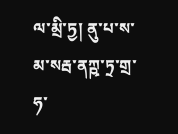ལ་མྲི་ཏྱ། ནུ་པ་ས་མ་སརྦ་ནཀྵ་ཏྲ་གྲ་ཧ་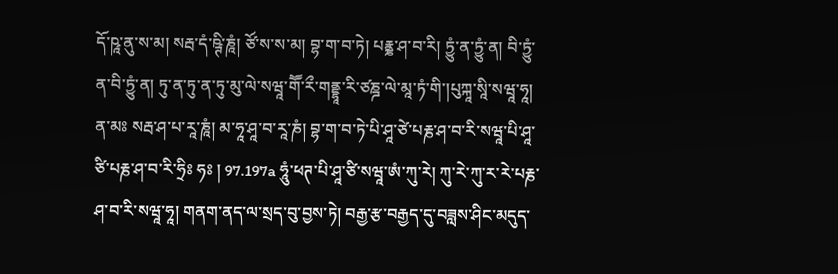དོ་ཥཱ་ནུ་ས་མ། སརྦ་དཾ་ཥྚི་ཎཱཾ། ཙོ་ས་ས་མ། བྷ་ག་བ་ཏེ། པརྣྞ་ཤ་བ་རི། ཏྱུཾ་ན་ཏྱུཾ་ན། བི་ཏྱུཾ་ན་བི་ཏྱུཾ་ན། ཏུ་ན་ཏུ་ན་ཏུ་མུ་ལེ་སཝཱ་གཽ་རྀ་གནྡྷཱ་རི་ཙཎྜ་ལེ་མཱ་ཏཾ་གི་།པུཀྐཱ་སཱི་སཝཱ་ཧཱ། ན་མཿ སརྦ་ཤ་པ་རཱ་ཎཱཾ། མ་ཧཱ་ཤཱ་བ་རཱ་ཎཾ། བྷ་ག་བ་ཏེ་པི་ཤཱ་ཙེ་པརྞ་ཤ་བ་རི་སཝཱ་པི་ཤཱ་ཙི་པརྞ་ཤ་བ་རི་ཧྲིཿ ཧཿ ། 97.197a ཧཱུཾ་ཕཊ་པི་ཤཱ་ཙི་སཝཱ་ཨཾ་ཀུ་རེ། ཀུ་རེ་ཀུ་ར་རེ་པརྞ་ཤ་བ་རི་སཝཱ་ཧཱ། གནག་ནད་ལ་སྲད་བུ་བྱས་ཏེ། བརྒྱ་རྩ་བརྒྱད་དུ་བཟླས་ཤིང་མདུད་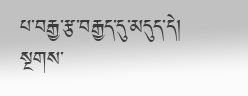པ་བརྒྱ་རྩ་བརྒྱད་དུ་མདུད་དེ། སྔགས་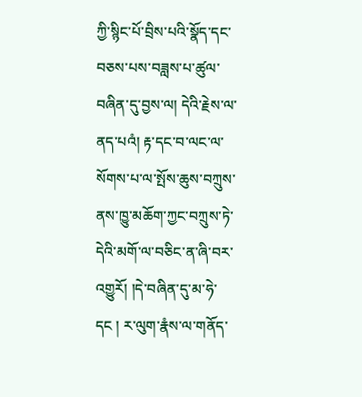ཀྱི་སྙིང་པོ་བྲིས་པའི་སྣོད་དང་བཅས་པས་བཟླས་པ་ཚུལ་བཞིན་དུ་བྱས་ལ། དེའི་རྗེས་ལ་ནད་པའཾ། རྟ་དང་བ་ལང་ལ་སོགས་པ་ལ་སྤོས་ཆུས་བཀྲུས་ནས་ཁྱུ་མཆོག་ཀྱང་བཀྲུས་ཏེ་དེའི་མགོ་ལ་བཅིང་ན་ཞི་བར་འགྱུརོ། །དེ་བཞིན་དུ་མ་ཧེ་དང ། ར་ལུག་རྣཾས་ལ་གནོད་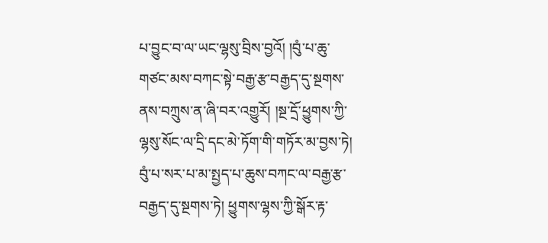པ་བྱུང་བ་ལ་ཡང་ལྷསུ་བྲིས་བྱའོ། །བུཾ་པ་ཆུ་གཙང་མས་བཀང་སྟེ་བརྒྱ་རྩ་བརྒྱད་དུ་སྔགས་ནས་བཀྲུས་ན་ཞི་བར་འགྱུརོ། །སྔ་དྲོ་ཕྱུགས་ཀྱི་ལྷསུ་སོང་ལ་དྲི་དང་མེ་ཏོག་གི་གཏོར་མ་བྱས་ཏེ། བུཾ་པ་སར་པ་མ་སྤྱད་པ་ཆུས་བཀང་ལ་བརྒྱ་རྩ་བརྒྱད་དུ་སྔགས་ཏེ། ཕྱུགས་ལྷས་ཀྱི་སྒོར་རྟ་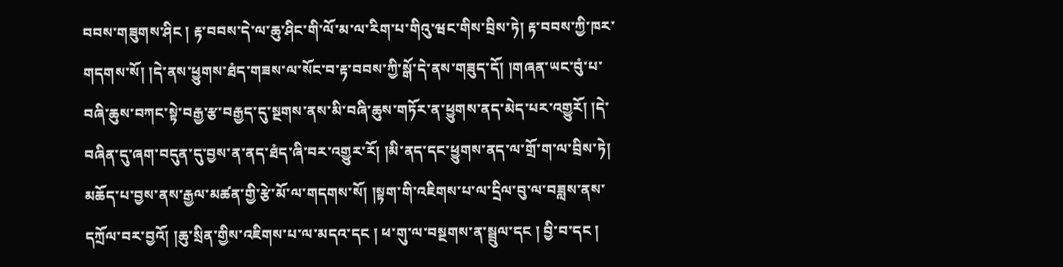བབས་གཟུགས་ཤིང ། རྟ་བབས་དེ་ལ་ཆུ་ཤིང་གི་ལོ་མ་ལ་རིག་པ་གིའུ་ཝང་གིས་བྲིས་ཏེ། རྟ་བབས་ཀྱི་ཁར་གདགས་སོ། །དེ་ནས་ཕྱུགས་ཐཾད་གཟས་ལ་སོང་བ་རྟ་བབས་ཀྱི་སྒོ་དེ་ནས་གཟུད་དོ། །གཞན་ཡང་བུཾ་པ་བཞི་ཆུས་བཀང་སྟེ་བརྒྱ་རྩ་བརྒྱད་དུ་སྔགས་ནས་མི་བཞི་ཆུས་གཏོར་ན་ཕྱུགས་ནད་མེད་པར་འགྱུརོ། །དེ་བཞིན་དུ་ཞག་བདུན་དུ་བྱས་ན་ནད་ཐཾད་ཞི་བར་འགྱུར་རོ། །མི་ནད་དང་ཕྱུགས་ནད་ལ་གྲོ་ག་ལ་བྲིས་ཏེ། མཆོད་པ་བྱས་ནས་རྒྱལ་མཚན་གྱི་རྩེ་མོ་ལ་གདགས་སོ། །སྟག་གི་འཇིགས་པ་ལ་དྲིལ་བུ་ལ་བཟླས་ནས་དཀྲོལ་བར་བྱའོ། །ཆུ་སྲིན་གྱིས་འཇིགས་པ་ལ་མདའ་དང ། ཕ་གུ་ལ་བསྔགས་ན་སྦྲུལ་དང ། བྱི་བ་དང །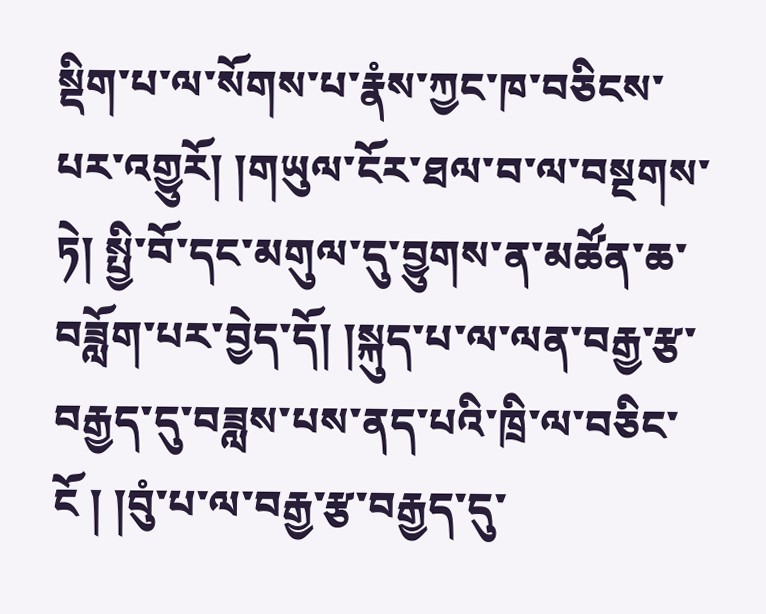སྡིག་པ་ལ་སོགས་པ་རྣཾས་ཀྱང་ཁ་བཅིངས་པར་འགྱུརོ། །གཡུལ་ངོར་ཐལ་བ་ལ་བསྔགས་ཏེ། སྤྱི་བོ་དང་མགུལ་དུ་བྱུགས་ན་མཚོན་ཆ་བཟློག་པར་བྱེད་དོ། །སྐུད་པ་ལ་ལན་བརྒྱ་རྩ་བརྒྱད་དུ་བཟླས་པས་ནད་པའི་ཁྲི་ལ་བཅིང་ངོ ། །བུཾ་པ་ལ་བརྒྱ་རྩ་བརྒྱད་དུ་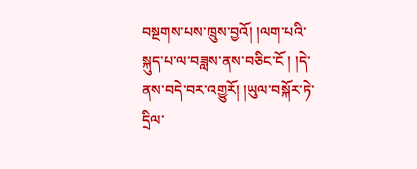བསྔགས་པས་ཁྲུས་བྱའོ། །ལག་པའི་སྐུད་པ་ལ་བཟླས་ནས་བཅིང་ངོ ། །དེ་ནས་བདེ་བར་འགྱུརོ། །ཡུལ་བསྐོར་ཏེ་དྲིལ་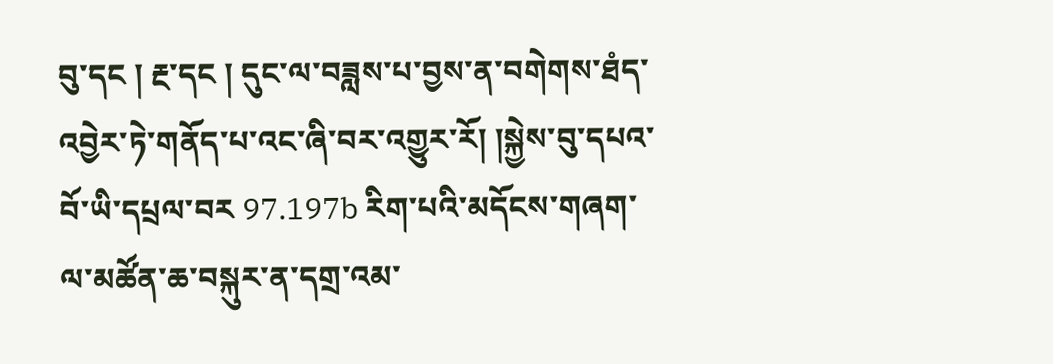བུ་དང ། རྔ་དང ། དུང་ལ་བཟླས་པ་བྱས་ན་བགེགས་ཐཾད་འབྱེར་ཏེ་གནོད་པ་འང་ཞི་བར་འགྱུར་རོ། །སྐྱེས་བུ་དཔའ་བོ་ཡི་དཔྲལ་བར 97.197b རིག་པའི་མདོངས་གཞག་ལ་མཚོན་ཆ་བསྐུར་ན་དགྲ་འམ་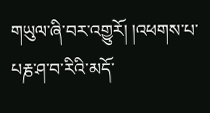གཡུལ་ཞི་བར་འགྱུརོ། །འཕགས་པ་པརྞ་ཤ་བ་རིའི་མདོ་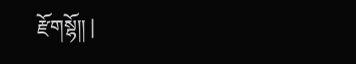རྫོགསྷོ།། |